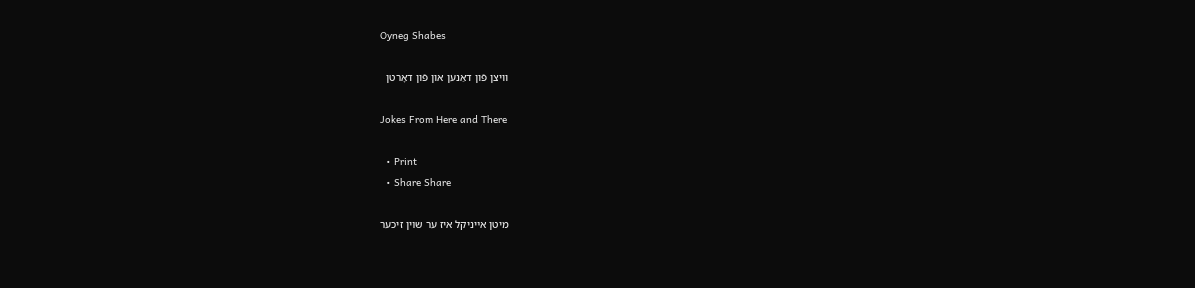Oyneg Shabes

וויצן פֿון דאַנען און פֿון דאָרטן

Jokes From Here and There

  • Print
  • Share Share

מיטן אײניקל איז ער שױן זיכער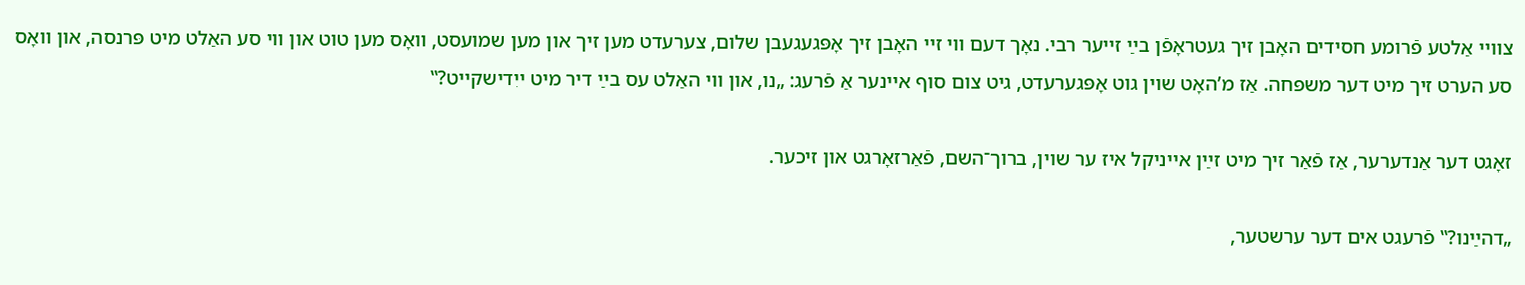צװײ אַלטע פֿרומע חסידים האָבן זיך געטראָפֿן בײַ זײער רבי. נאָך דעם װי זײ האָבן זיך אָפּגעגעבן שלום, צערעדט מען זיך און מען שמועסט, װאָס מען טוט און װי סע האַלט מיט פּרנסה, און װאָס סע הערט זיך מיט דער משפּחה. אַז מ’האָט שױן גוט אָפּגערעדט, גיט צום סוף אײנער אַ פֿרעג: „נו, און װי האַלט עס בײַ דיר מיט ייִדישקײט?‟

זאָגט דער אַנדערער, אַז פֿאַר זיך מיט זײַן אײניקל איז ער שױן, ברוך־השם, פֿאַרזאָרגט און זיכער.

„דהײַנו?‟ פֿרעגט אים דער ערשטער,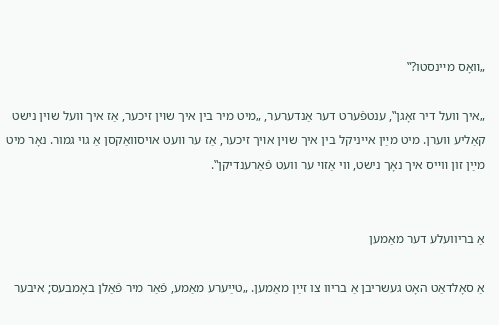„װאָס מײנסטו?‟

„איך װעל דיר זאָגן‟, ענטפֿערט דער אַנדערער, „מיט מיר בין איך שױן זיכער, אַז איך װעל שױן נישט קאַליע װערן. מיט מײַן אײניקל בין איך שױן אױך זיכער, אַז ער װעט אױסװאַקסן אַ גױ גמור. נאָר מיט מײַן זון װײס איך נאָך נישט, װי אַזױ ער וועט פֿאַרענדיקן‟.


אַ בריוועלע דער מאַמען

אַ סאָלדאַט האָט געשריבן אַ בריוו צו זײַן מאַמען. „טײַערע מאַמע, פֿאַר מיר פֿאַלן באָמבעס; איבער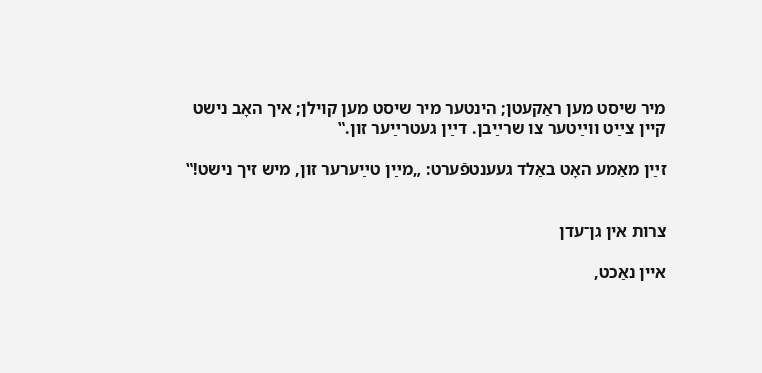מיר שיסט מען ראַקעטן; הינטער מיר שיסט מען קוילן; איך האָב נישט קיין צײַט ווײַטער צו שרײַבן. דײַן געטרײַער זון.‟

זײַן מאַמע האָט באַלד געענטפֿערט: „מײַן טײַערער זון, מיש זיך נישט!‟


צרות אין גן־עדן

איין נאַכט,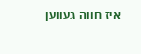איז חווה געווען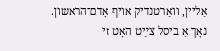אַליין, וואַרטנדיק אויף אָדם־הראשון. נאָך אַ ביסל צײַט האָט זי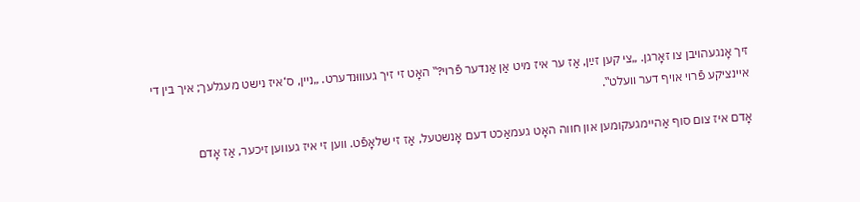זיך אָנגעהויבן צו זאָרגן. „צי קען זײַן, אַז ער איז מיט אַן אַנדער פֿרוי?‟ האָט זי זיך געוווּנדערט. „ניין, ס‘איז נישט מעגלעך; איך בין די איינציקע פֿרוי אויף דער וועלט‟.

אָדם איז צום סוף אַהיימגעקומען און חווה האָט געמאַכט דעם אָנשטעל, אַז זי שלאָפֿט. ווען זי איז געווען זיכער, אַז אָדם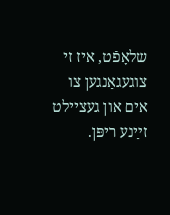שלאָפֿט, איז זי צוגעגאַנגען צו אים און געציילט זײַנע ריפּן.